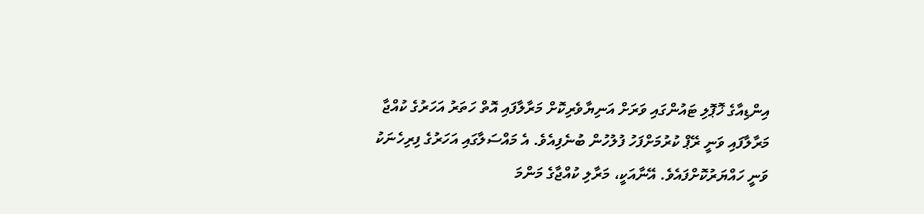އިންޑިއާގެ ޚޮޕޮލި ޓައުންގައި ވަރަށް އަނިޔާވެރިކޮށް މަރާލާފައި އޮތް ހަތަރު އަހަރުގެ ކުއްޖާ މަރާލާފައި ވަނީ ރޭޕް ކުރުމަށްފަހު ފުލުހުން ބުނެފިއެވެ. އެ މައްސަލާގައި އަހަރުގެ ފިރިހެނަކު ވަނީ ހައްޔަރުކޮށްފައެވެ. އޭނާއަކީ، މަރާލި ކުއްޖާގެ މަންމަ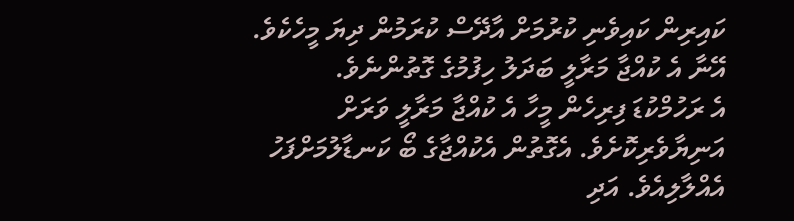ކައިރިން ކައިވެނި ކުރުމަށް އާދޭސް ކުރަމުން ދިޔަ މީހެކެވެ. އޭނާ އެ ކުއްޖާ މަރާލީ ބަދަލު ހިފުމުގެ ގޮތުންނެވެ.
އެ ރަހުމްކުޑަ ފިރިހެން މީހާ އެ ކުއްޖާ މަރާލީ ވަރަށް އަނިޔާވެރިކޮށެވެ. އެގޮތުން އެކުއްޖާގެ ބޯ ކަނޑާލުމަށްފަހު އެއްލާލިއެވެ. އަދި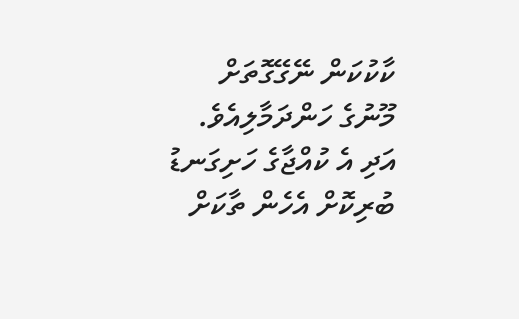ކާކުކަން ނޭގޭގޮތަށް މޫނުގެ ހަންދަމާލިއެވެ. އަދި އެ ކުއްޖާގެ ހަށިގަނޑު ބުރިކޮށް އެހެން ތާކަށް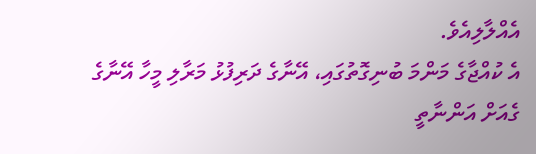އެއްލާލިއެވެ.
އެ ކުއްޖާގެ މަންމަ ބުނިގޮތުގައި، އޭނާގެ ދަރިފުޅު މަރާލި މީހާ އޭނާގެ ގެއަށް އަންނާތީ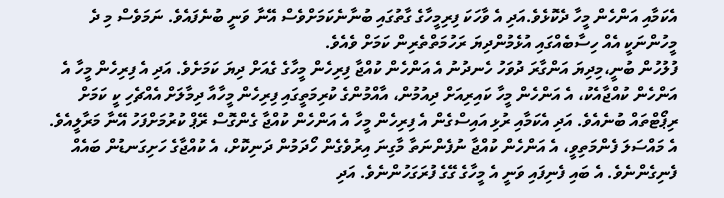އެކަމާއި އަންހެން މީހާ ދެކޮޅެވެ.އަދި އެ ވާހަކަ ފިރިމީހާގެ ގާތުގައި ބުނާނެކަމަށްވެސް އޭނާ ވަނީ ބުނެފައެވެ. ނަމަވެސް މި ދެ މީހުންނަކީ އެއް ހިސާބެއްގައި އުޅެމުންދިޔަ ރަހުމަތްތެރިން ކަމަށް ވެއެވެ.
ފުލުހުން ބުނީ،މިދިޔަ އަންގާރަ ދުވަހު ހެނދުނު އެ އަންހެން ކުއްޖާ ފިރިހެން މީހާގެ ގެއަށް ދިޔަ ކަމަށެވެ. އަދި އެ ފިރިހެން މީހާ އެ އަންހެން ކުއްޖާއެކު، އެ އަންހެން މީހާ ކައިރިއަށް ދިއުމުން، އާއްމުންގެ ކުރިމަތީގައި ފިރިހެން މީހާއާ ދިމާލަށް އެއްޗެހި ކީ ކަމަށް ރިޕޯޓްތައް ބުނެއެވެ. އަދި އެކަމާއި ރުޅި އައިސްގެން އެ ފިރިހެން މީހާ އެ އަންހެން ކުއްޖާ ގެންގޮސް ރޭޕް ކުރުމަށްފަހު އޭނާ މަރާލީއެވެ.
އެ މައްސަލަ ފެންމަތިވީ، އެ އަންހެން ކުއްޖާ ނުފެންނަތާ މާގިނަ އިރުވެގެން ހޯދަމުން ދަނިކޮށް، އެ ކުއްޖާގެ ހަށިގަނޑުން ބައެއް ފެނިގެންނެވެ. އެ ބައި ފެނިފައި ވަނީ އެ މީހާގެ ގޭގެ ފުރަގަހުންނެވެ. އަދި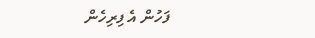ފަހުން އެ ފިރިހެން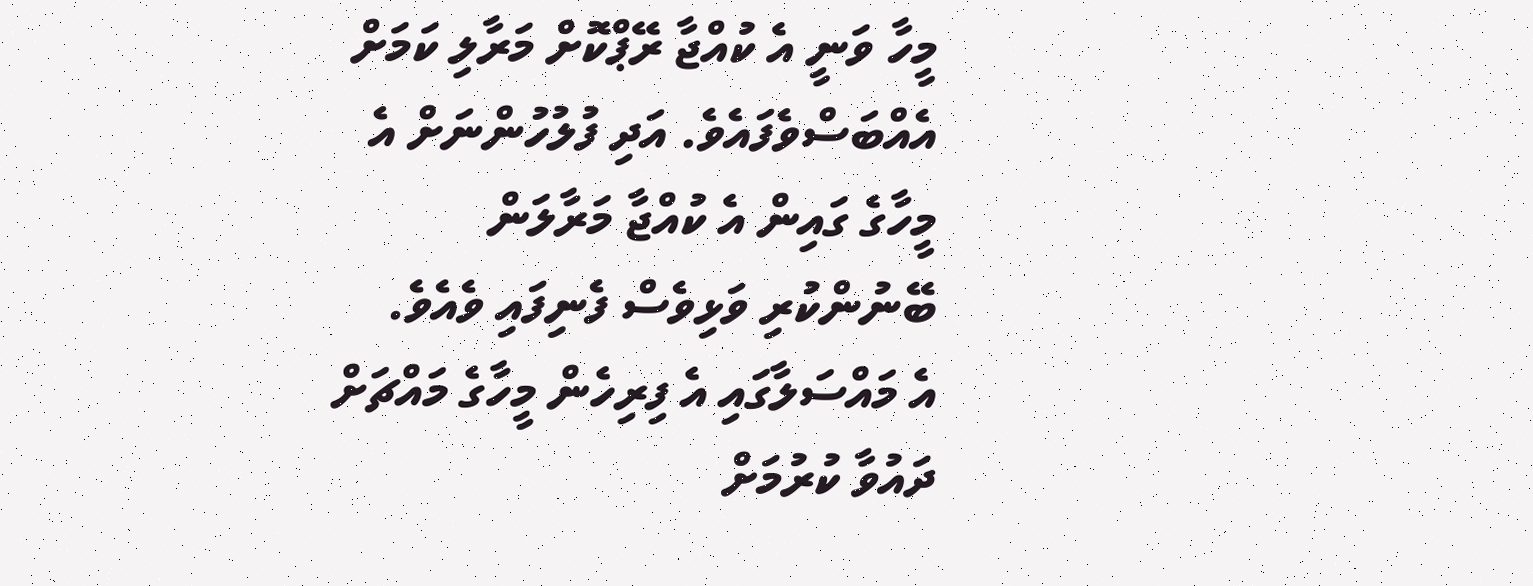މީހާ ވަނީ އެ ކުއްޖާ ރޭޕްކޮށް މަރާލި ކަމަށް އެއްބަސްވެފައެވެ. އަދި ފުލުހުންނަށް އެ މީހާގެ ގައިން އެ ކުއްޖާ މަރާލަން ބޭނުންކުރި ވަޅިވެސް ފެނިފައި ވެއެވެ.
އެ މައްސަލާގައި އެ ފިރިހެން މީހާގެ މައްޗަށް ދައުވާ ކުރުމަށް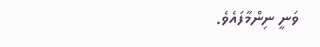ވަނީ ނިންމާފައެވެ.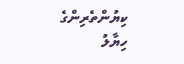ކިޔުންތެރިންގެ ހިޔާލު